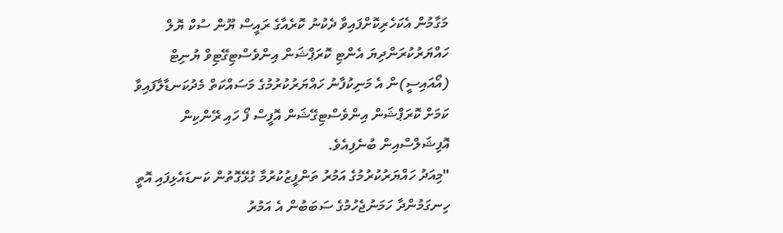މަގާމުން އެކަހެރިކޮށްފައިވާ ދެކުނު ކޮރެއާގެ ރައީސް ޔޫން ސުކް ޔޮލް ހައްޔަރުކުރަންދިޔަ އެންޓި ކޮރަޕްޝަން އިންވެސްޓިގޭޓިވް ޔުނިޓް (އޯއައިސީ)ން އެ މަނިކުފާނު ހައްޔަރުކުރުމުގެ މަސައްކަތް މެދުކަނޑާލާފައިވާ ކަމަށް ކޮރަޕްޝަން އިންވެސްޓިގޭޝަން އޮފީސް ފޯ ހައި ރޭންކިން އޮފިޝަލްސްއިން ބުނެފިއެވެ.
"މިއަދު ހައްޔަރުކުރުމުގެ އަމުރު ތަންފީޒުކުރުމާ ގުޅޭގޮތުން ކަނޑައެޅިފައި އޮތީ ހިނގަމުންދާ ހަމަނުޖެހުމުގެ ސަބަބުން އެ އަމުރު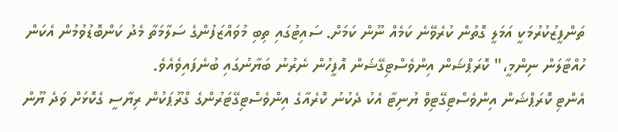ތަންފީޒުކުރުމަކީ އަމަލީ ގޮތުން ކުރެވޭނެ ކަމެއް ނޫން ކަމަށް. ސައިޓުގައި ތިބި މުވައްޒަފުންގެ ސަލާމަތާ މެދު ކަންބޮޑުވުމުން އެކަން ހުއްޓާލަން ނިންމީ،" ކޮރަޕްޝަން އިންވެސްޓިގޭޝަން އޮފީހުން ނެރުނު ބަޔާނުގައި ބުނެފައިވެއެވެ.
އެންޓި ކޮރަޕްޝަން އިންވެސްޓިގޭޓިވް ޔުނިޓާ އެކު ދެކުނު ކޮރެއާގެ އިންވެސްޓިގޭޓަރުންގެ ގްރޫޕަކުން ރިޔާސީ ގެކޮޅަށް ވަދެ ޔޫން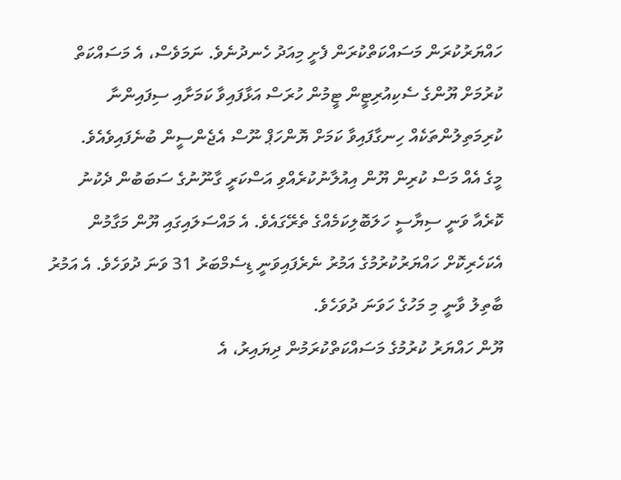ހައްޔަރުކުރަން މަސައްކަތްކުރަން ފެށީ މިއަދު ހެނދުނެވެ. ނަމަވެސް، އެ މަސައްކަތް ކުރުމަށް ޔޫންގެ ސެކިއުރިޓީން ޓީމުން ހުރަސް އަޅާފައިވާ ކަމަށާއި ސިފައިންނާ ކުރިމަތިލުންތަކެއް ހިނގާފައިވާ ކަމަށް ޔޮންހަޕް ނޫސް އެޖެންސީން ބުނެފައިވެއެވެ.
މީގެ އެއް މަސް ކުރިން ޔޫން އިއުލާނުކުރެއްވި އަސްކަރީ ގާނޫނުގެ ސަބަބުން ދެކުނު ކޮރެއާ ވަނީ ސިޔާސީ ހަލަބޮލިކަމެއްގެ ތެރޭގައެވެ. އެ މައްސަލައިގައި ޔޫން މަގާމުން އެކަހެރިކޮށް ހައްޔަރުކުރުމުގެ އަމުރު ނެރެފައިވަނީ ޑިސެމްބަރު 31 ވަނަ ދުވަހެވެ. އެ އަމުރު ބާތިލު ވާނީ މި މަހުގެ ހަވަނަ ދުވަހެވެ.
ޔޫން ހައްޔަރު ކުރުމުގެ މަސައްކަތްކުރަމުން ދިޔައިރު، އެ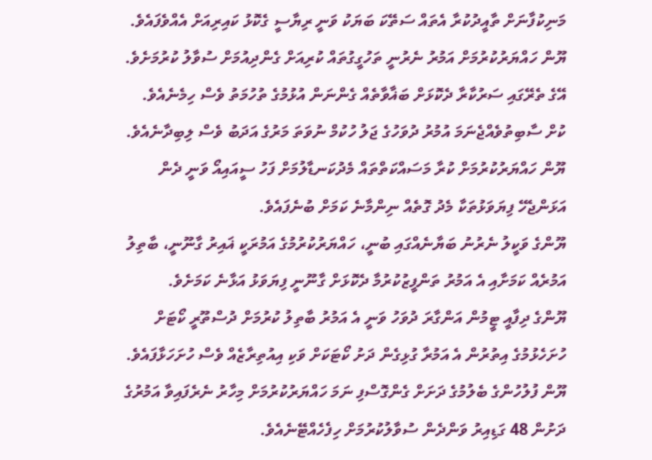މަނިކުފާނަށް ތާއީދުކުރާ އެތައް ސަތޭކަ ބަޔަކު ވަނީ ރިޔާސީ ގެކޮޅު ކައިރިއަށް އެއްވެފައެވެ.
ޔޫން ހައްޔަރުކުރުމަށް އަމުރު ނެރުނީ ތަހުގީގުތައް ކުރިއަށް ގެންދިއުމަށް ސުވާލު ކުރުމަށެވެ. އޭގެ ތެރޭގައި ސަރުކާރާ ދެކޮޅަށް ބަޣާވާތެއް ގެންނަން އުޅުމުގެ ތުހުމަތު ވެސް ހިމެނެއެވެ. ކުށް ސާބިތުވެއްޖެނަމަ އުމުރު ދުވަހުގެ ޖަލު ހުކުމް ނުވަތަ މަރުގެ އަދަބު ވެސް ލިބިދާނެއެވެ.
ޔޫން ހައްޔަރުކުރުމަށް ކުރާ މަސައްކަތްތައް މެދުކަނޑާލުމަށް ފަހު ސީއައިއޯ ވަނީ ދެން އަޅަންޖެހޭ ފިޔަވަޅުތަކާ މެދު ގޮތެއް ނިންމާނެ ކަމަށް ބުނެފައެވެ.
ޔޫންގެ ވަކީލު ނެރުނު ބަޔާނެއްގައި ބުނީ، ހައްޔަރުކުރުމުގެ އަމުރަކީ ޣައިރު ގާނޫނީ، ބާތިލު އަމުރެއް ކަމަށާއި އެ އަމުރު ތަންފީޒުކުރުމާ ދެކޮޅަށް ގާނޫނީ ފިޔަވަޅު އަޅާނެ ކަމަށެވެ.
ޔޫންގެ ދިފާއީ ޓީމުން އަންގާރަ ދުވަހު ވަނީ އެ އަމުރު ބާތިލު ކުރުމަށް ދުސްތޫރީ ކޯޓަށް ހުށަހެޅުމުގެ އިތުރުން އެ އަމުރާ ގުޅިގެން ދަށު ކޯޓަކަށް ވަކި އިއުތިރާޒެއް ވެސް ހުށަހަޅާފައެވެ.
ޔޫން ފުލުހުންގެ ބެލުމުގެ ދަށަށް ގެންގޮސްފި ނަމަ ހައްޔަރުކުރުމަށް މިހާރު ނެރެފައިވާ އަމުރުގެ ދަށުން 48 ގަޑިއިރު ވަންދެން ސުވާލުކުރުމަށް ހިފެހެއްޓޭނެއެވެ.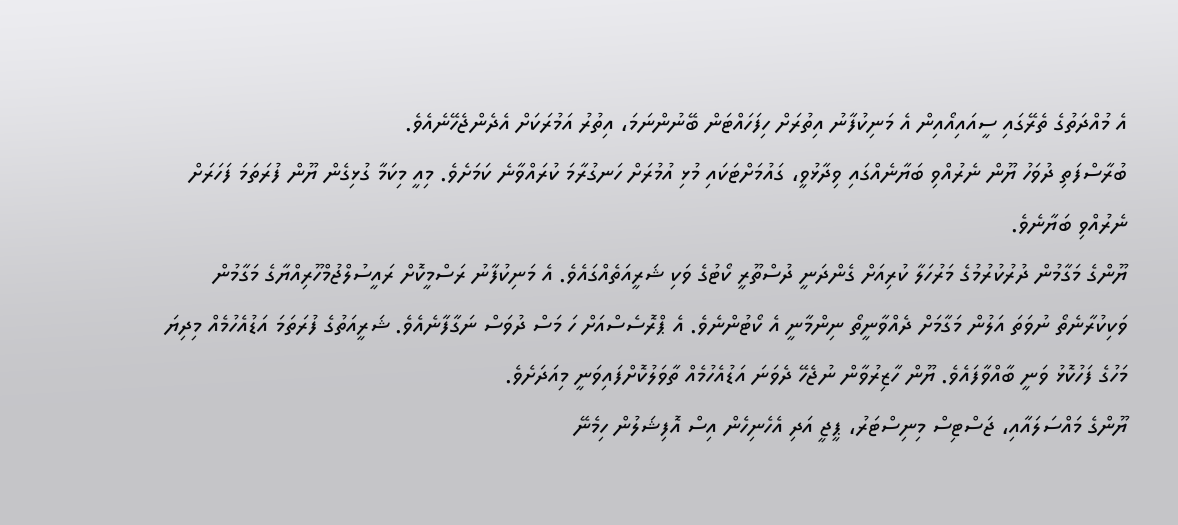އެ މުއްދަތުގެ ތެރޭގައި ސީއައިއޯއިން އެ މަނިކުފާނު އިތުރަށް ހިފަހައްޓަން ބޭނުންނަމަ، އިތުރު އަމުރަކަށް އެދެންޖެހޭނެއެވެ.
ބުރާސްފަތި ދުވަހު ޔޫން ނެރުއްވި ބަޔާނެއްގައި ވިދާޅުވީ، ގައުމަށްޓަކައި މުޅި އުމުރަށް ހަނގުރާމަ ކުރައްވާނެ ކަމަށެވެ. މިއީ މިކަމާ ގުޅިގެން ޔޫން ފުރަތަމަ ފަހަރަށް ނެރުއްވި ބަޔާނެވެ.
ޔޫންގެ މަގާމުން ދުރުކުރުމުގެ މަރުހަލާ ކުރިއަށް ގެންދަނީ ދުސްތޫރީ ކޯޓުގެ ވަކި ޝަރީއަތެއްގައެވެ. އެ މަނިކުފާނު ރަސްމީކޮށް ރައީސުލްޖުމްހޫރިއްޔާގެ މަގާމުން ވަކިކުރާނެތޯ ނުވަތަ އަލުން މަގާމަށް ދެއްވާނީތޯ ނިންމާނީ އެ ކޯޓުންނެވެ. އެ ޕްރޮސެސްއަށް ހަ މަސް ދުވަސް ނަގާފާނެއެވެ. ޝަރީއަތުގެ ފުރަތަމަ އަޑުއެހުމެއް މިދިޔަ މަހުގެ ފަހުކޮޅު ވަނީ ބާއްވާފައެވެ. ޔޫން ހާޒިރުވާން ނުޖެހޭ ދެވަނަ އަޑުއެހުމެއް ތާވަލުކޮށްފައިވަނީ މިއަދަށެވެ.
ޔޫންގެ މައްސަލައާއި، ޖަސްޓިސް މިނިސްޓަރު، ޕީޖީ އަދި އެހެނިހެން އިސް އޮފިޝަލުން ހިމެނޭ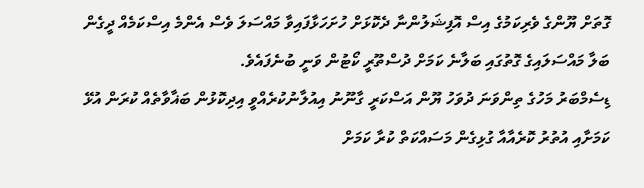ގޮތަށް ޔޫންގެ ވެރިކަމުގެ އިސް އޮފިޝަލުންނާ ދެކޮޅަށް ހުށަހަޅާފައިވާ މައްސަލަ ވެސް އެންމެ އިސްކަމެއް ދީގެން ބަލާ މައްސަލައިގެ ގޮތުގައި ބަލާނެ ކަމަށް ދުސްތޫރީ ކޯޓުން ވަނީ ބުނެފައެވެ.
ޑިސެމްބަރު މަހުގެ ތިންވަނަ ދުވަހު ޔޫން އަސްކަރީ ގާނޫނު އިއުލާނުކުރެއްވީ އިދިކޮޅުން ބަޣާވާތެއް ކުރަން އުޅޭ ކަމަށާއި އުތުރު ކޮރެއާއާ ގުޅިގެން މަސައްކަތް ކުރާ ކަމަށް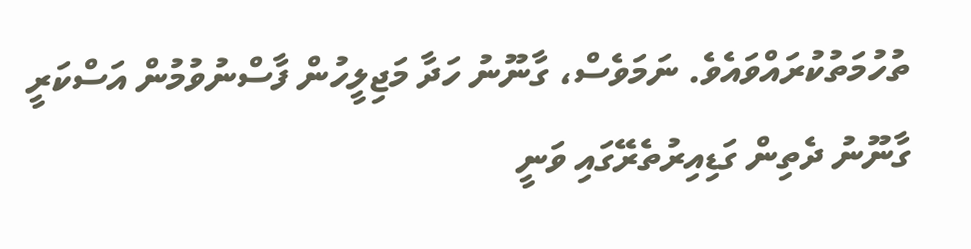ތުހުމަތުކުރައްވައެވެ. ނަމަވެސް، ގާނޫނު ހަދާ މަޖިލީހުން ފާސްނުވުމުން އަސްކަރީ ގާނޫނު ދެތިން ގަޑިއިރުތެރޭގައި ވަނީ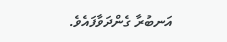އަނބުރާ ގެންދަވާފައެވެ.